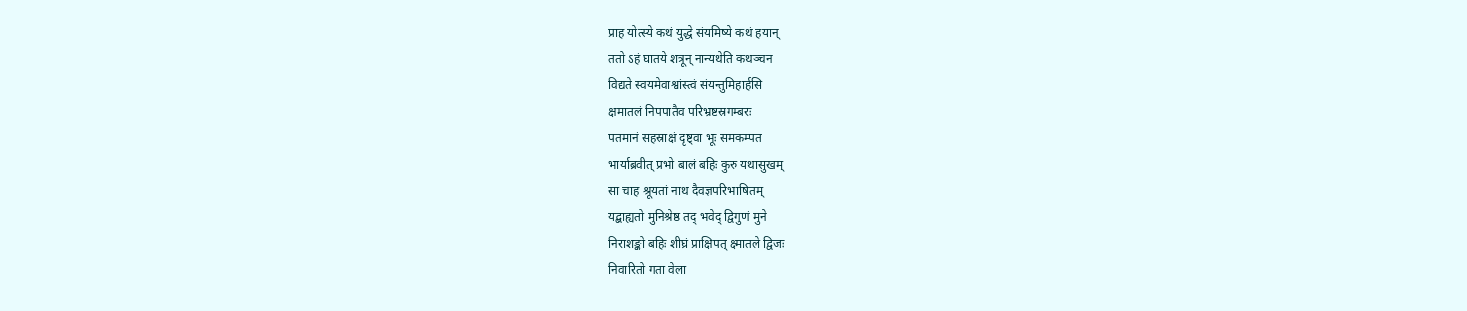प्राह योत्स्ये कथं युद्धे संयमिष्ये कथं हयान्
ततो ऽहं घातये शत्रून् नान्यथेति कथञ्चन
विद्यते स्वयमेवाश्वांस्त्वं संयन्तुमिहार्हसि
क्षमातलं निपपातैव परिभ्रष्टस्रगम्बरः
पतमानं सहस्राक्षं दृष्ट्वा भूः समकम्पत
भार्याब्रवीत् प्रभो बालं बहिः कुरु यथासुखम्
सा चाह श्रूयतां नाथ दैवज्ञपरिभाषितम्
यद्बाह्यतो मुनिश्रेष्ठ तद् भवेद् द्विगुणं मुने
निराशङ्को बहिः शीघ्रं प्राक्षिपत् क्ष्मातले द्विजः
निवारितो गता वेला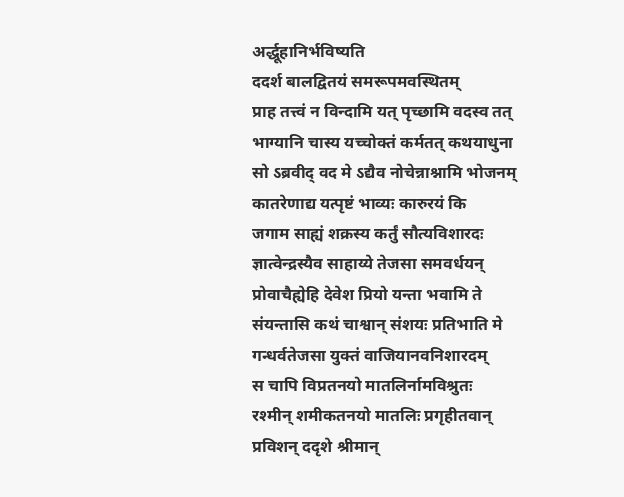अर्द्धूहानिर्भविष्यति
ददर्श बालद्वितयं समरूपमवस्थितम्
प्राह तत्त्वं न विन्दामि यत् पृच्छामि वदस्व तत्
भाग्यानि चास्य यच्चोक्तं कर्मतत् कथयाधुना
सो ऽब्रवीद् वद मे ऽद्यैव नोचेन्नाश्नामि भोजनम्
कातरेणाद्य यत्पृष्टं भाव्यः कारुरयं कि
जगाम साह्यं शक्रस्य कर्तुं सौत्यविशारदः
ज्ञात्वेन्द्रस्यैव साहाय्ये तेजसा समवर्धयन्
प्रोवाचैह्येहि देवेश प्रियो यन्ता भवामि ते
संयन्तासि कथं चाश्वान् संशयः प्रतिभाति मे
गन्धर्वतेजसा युक्तं वाजियानवनिशारदम्
स चापि विप्रतनयो मातलिर्नामविश्रुतः
रश्मीन् शमीकतनयो मातलिः प्रगृहीतवान्
प्रविशन् ददृशे श्रीमान्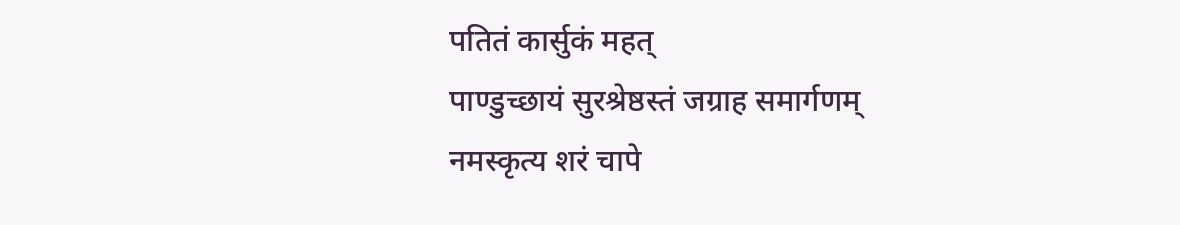पतितं कार्सुकं महत्
पाण्डुच्छायं सुरश्रेष्ठस्तं जग्राह समार्गणम्
नमस्कृत्य शरं चापे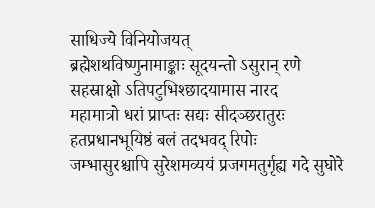साधिज्ये विनियोजयत्
ब्रह्मेशथविष्णुनामाङ्काः सूदयन्तो ऽसुरान् रणे
सहस्राक्षो ऽतिपटुभिश्छादयामास नारद
महामात्रो धरां प्राप्तः सद्यः सीदञ्छरातुरः
हतप्रधानभूयिष्ठं बलं तदभवद् रिपोः
जम्भासुरश्चापि सुरेशमव्ययं प्रजगमतुर्गृह्य गदे सुघोरे